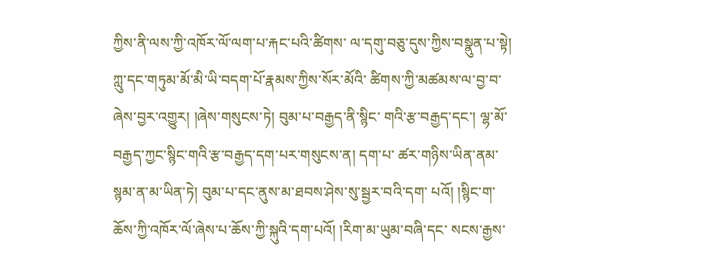ཀྱིས་ནི་ལས་ཀྱི་འཁོར་ལོ་ལག་པ་རྐང་པའི་ཚིགས་ ལ་དགུ་བཅུ་དུས་ཀྱིས་བསྣུན་པ་སྟེ། ཀླུ་དང་གཏུམ་མོ་མི་ཡི་བདག་པོ་རྣམས་ཀྱིས་སོར་མོའི་ ཚིགས་ཀྱི་མཚམས་ལ་བྱ་བ་ཞེས་བྱར་འགྱུར། །ཞེས་གསུངས་ཏེ། བུམ་པ་བརྒྱད་ནི་སྙིང་ གའི་རྩ་བརྒྱད་དང་། ལྷ་མོ་བརྒྱད་ཀྱང་སྙིང་གའི་རྩ་བརྒྱད་དག་པར་གསུངས་ན། དག་པ་ ཚར་གཉིས་ཡིན་ནམ་སྙམ་ན་མ་ཡིན་ཏེ། བུམ་པ་དང་ནུས་མ་ཐབས་ཤེས་སུ་སྦྱར་བའི་དག་ པའོ། །སྙིང་ག་ཆོས་ཀྱི་འཁོར་ལོ་ཞེས་པ་ཆོས་ཀྱི་སྐུའི་དག་པའོ། །རིག་མ་ཡུམ་བཞི་དང་ སངས་རྒྱས་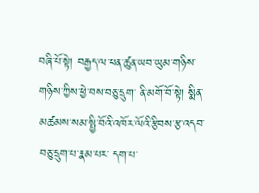བཞི་པོ་སྟེ། བརྒྱད་ལ་ཕན་ཚུན་ཡབ་ཡུམ་གཉིས་གཉིས་ཀྱིས་ཕྱེ་བས་བཅུ་དྲུག་ ནི་མགོ་བོ་སྟེ། སྨིན་མཚམས་སམ་སྤྱི་བོའི་འཁོར་ལོའི་རྩིབས་རྩ་འདབ་བཅུ་དྲུག་པ་རྣམ་པར་ དག་པ་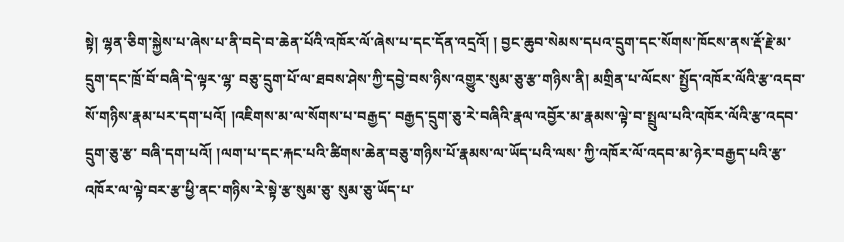སྟེ། ལྷན་ཅིག་སྐྱེས་པ་ཞེས་པ་ནི་བདེ་བ་ཆེན་པོའི་འཁོར་ལོ་ཞེས་པ་དང་དོན་འདྲའོ། ། བྱང་ཆུབ་སེམས་དཔའ་དྲུག་དང་སོགས་ཁོངས་ནས་རྡོ་རྗེ་མ་དྲུག་དང་ཁྲོ་བོ་བཞི་དེ་ལྟར་ལྷ་ བཅུ་དྲུག་པོ་ལ་ཐབས་ཤེས་ཀྱི་དབྱེ་བས་ཉིས་འགྱུར་སུམ་ཅུ་རྩ་གཉིས་ནི། མགྲིན་པ་ལོངས་ སྤྱོད་འཁོར་ལོའི་རྩ་འདབ་སོ་གཉིས་རྣམ་པར་དག་པའོ། །འཇིགས་མ་ལ་སོགས་པ་བརྒྱད་ བརྒྱད་དྲུག་ཅུ་རེ་བཞིའི་རྣལ་འབྱོར་མ་རྣམས་ལྟེ་བ་སྤྲུལ་པའི་འཁོར་ལོའི་རྩ་འདབ་དྲུག་ཅུ་རྩ་ བཞི་དག་པའོ། །ལག་པ་དང་རྐང་པའི་ཚིགས་ཆེན་བཅུ་གཉིས་པོ་རྣམས་ལ་ཡོད་པའི་ལས་ ཀྱི་འཁོར་ལོ་འདབ་མ་ཉེར་བརྒྱད་པའི་རྩ་འཁོར་ལ་ལྟེ་བར་རྩ་ཕྱི་ནང་གཉིས་རེ་སྟེ་རྩ་སུམ་ཅུ་ སུམ་ཅུ་ཡོད་པ་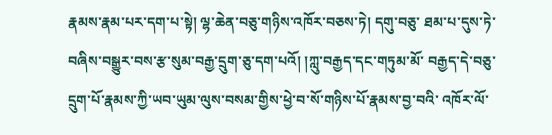རྣམས་རྣམ་པར་དག་པ་སྟེ། ལྷ་ཆེན་བཅུ་གཉིས་འཁོར་བཅས་ཏེ། དགུ་བཅུ་ ཐམ་པ་དུས་ཏེ་བཞིས་བསྒྱུར་བས་རྩ་སུམ་བརྒྱ་དྲུག་ཅུ་དག་པའོ། །ཀླུ་བརྒྱད་དང་གཏུམ་མོ་ བརྒྱད་དེ་བཅུ་དྲུག་པོ་རྣམས་ཀྱི་ཡབ་ཡུམ་ལུས་བསམ་གྱིས་ཕྱེ་བ་སོ་གཉིས་པོ་རྣམས་བྱ་བའི་ འཁོར་ལོ་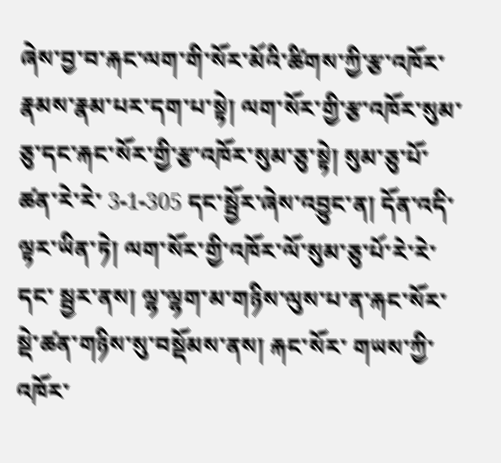ཞེས་བྱ་བ་རྐང་ལག་གི་སོར་མོའི་ཚིགས་ཀྱི་རྩ་འཁོར་རྣམས་རྣམ་པར་དག་པ་སྟེ། ལག་སོར་གྱི་རྩ་འཁོར་སུམ་ཅུ་དང་རྐང་སོར་གྱི་རྩ་འཁོར་སུམ་ཅུ་སྟེ། སུམ་ཅུ་པོ་ཚན་རེ་རེ་ 3-1-305 དང་སྦྱོར་ཞེས་འབྱུང་ན། དོན་འདི་ལྟར་ཡིན་ཏེ། ལག་སོར་གྱི་འཁོར་ལོ་སུམ་ཅུ་པོ་རེ་རེ་དང་ སྦྱར་ནས། ལྷ་ལྷག་མ་གཉིས་ལུས་པ་ན་རྐང་སོར་སྡེ་ཚན་གཉིས་སུ་བསྡོམས་ནས། རྐང་སོར་ གཡས་ཀྱི་འཁོར་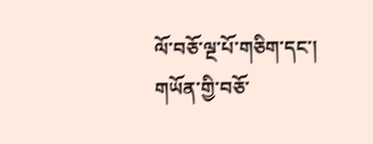ལོ་བཅོ་ལྔ་པོ་གཅིག་དང་། གཡོན་གྱི་བཅོ་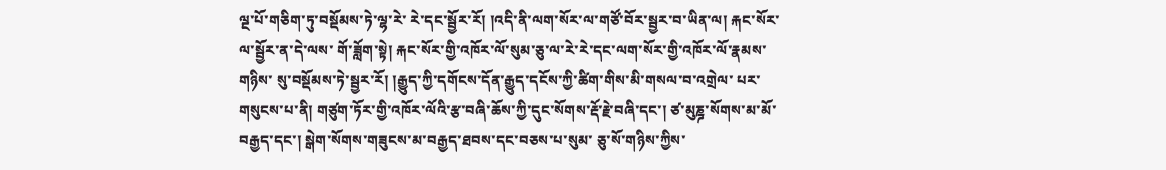ལྔ་པོ་གཅིག་ཏུ་བསྡོམས་ཏེ་ལྷ་རེ་ རེ་དང་སྦྱོར་རོ། །འདི་ནི་ལག་སོར་ལ་གཙོ་བོར་སྦྱར་བ་ཡིན་ལ། རྐང་སོར་ལ་སྦྱོར་ན་དེ་ལས་ གོ་ཟློག་སྟེ། རྐང་སོར་གྱི་འཁོར་ལོ་སུམ་ཅུ་ལ་རེ་རེ་དང་ལག་སོར་གྱི་འཁོར་ལོ་རྣམས་གཉིས་ སུ་བསྡོམས་ཏེ་སྦྱར་རོ། །རྒྱུད་ཀྱི་དགོངས་དོན་རྒྱུད་དངོས་ཀྱི་ཚིག་གིས་མི་གསལ་བ་འགྲེལ་ པར་གསུངས་པ་ནི། གཙུག་ཏོར་གྱི་འཁོར་ལོའི་རྩ་བཞི་ཆོས་ཀྱི་དུང་སོགས་རྡོ་རྗེ་བཞི་དང་། ཙ་མུཎྜ་སོགས་མ་མོ་བརྒྱད་དང་། སྒེག་སོགས་གཟུངས་མ་བརྒྱད་ཐབས་དང་བཅས་པ་སུམ་ ཅུ་སོ་གཉིས་ཀྱིས་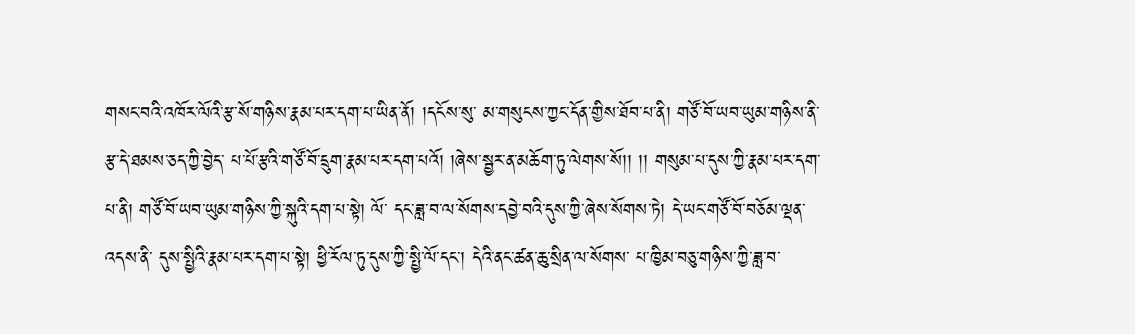གསང་བའི་འཁོར་ལོའི་རྩ་སོ་གཉིས་རྣམ་པར་དག་པ་ཡིན་ནོ། །དངོས་སུ་ མ་གསུངས་ཀྱང་དོན་གྱིས་ཐོབ་པ་ནི། གཙོ་བོ་ཡབ་ཡུམ་གཉིས་ནི་རྩ་དེ་ཐམས་ཅད་ཀྱི་བྱེད་ པ་པོ་རྩའི་གཙོ་བོ་དྲུག་རྣམ་པར་དག་པའོ། །ཞེས་སྦྱར་ན་མཆོག་ཏུ་ལེགས་སོ།། །། གསུམ་པ་དུས་ཀྱི་རྣམ་པར་དག་པ་ནི། གཙོ་བོ་ཡབ་ཡུམ་གཉིས་ཀྱི་སྐུའི་དག་པ་སྟེ། ལོ་ དང་ཟླ་བ་ལ་སོགས་དབྱེ་བའི་དུས་ཀྱི་ཞེས་སོགས་ཏེ། དེ་ཡང་གཙོ་བོ་བཅོམ་ལྡན་འདས་ནི་ དུས་སྤྱིའི་རྣམ་པར་དག་པ་སྟེ། ཕྱི་རོལ་ཏུ་དུས་ཀྱི་སྤྱི་ལོ་དང་། དེའི་ནང་ཚན་ཆུ་སྲིན་ལ་སོགས་ པ་ཁྱིམ་བཅུ་གཉིས་ཀྱི་ཟླ་བ་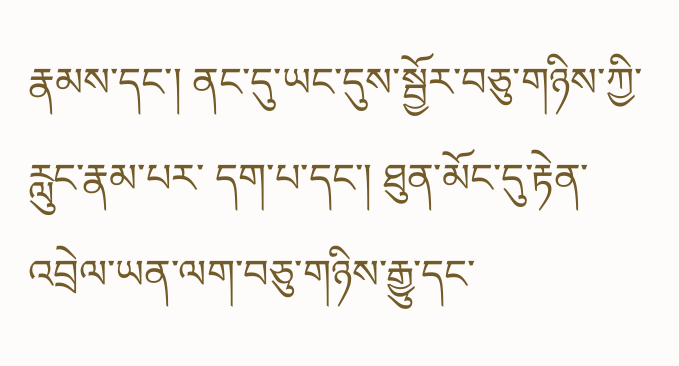རྣམས་དང་། ནང་དུ་ཡང་དུས་སྦྱོར་བཅུ་གཉིས་ཀྱི་རླུང་རྣམ་པར་ དག་པ་དང་། ཐུན་མོང་དུ་རྟེན་འབྲེལ་ཡན་ལག་བཅུ་གཉིས་རྒྱུ་དང་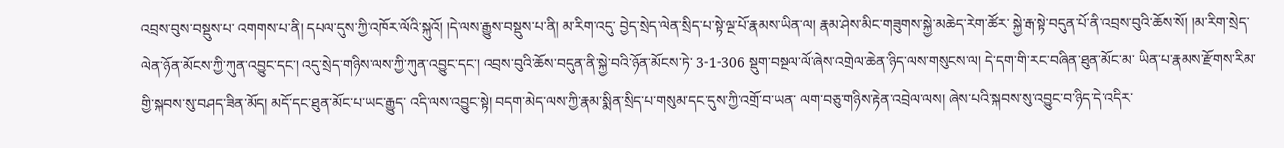འབྲས་བུས་བསྡུས་པ་ འགགས་པ་ནི། དཔལ་དུས་ཀྱི་འཁོར་ལོའི་སྐུའོ། །དེ་ལས་རྒྱུས་བསྡུས་པ་ནི། མ་རིག་འདུ་ བྱེད་སྲེད་ལེན་སྲིད་པ་སྟེ་ལྔ་པོ་རྣམས་ཡིན་ལ། རྣམ་ཤེས་མིང་གཟུགས་སྐྱེ་མཆེད་རེག་ཚོར་ སྐྱེ་རྒ་སྟེ་བདུན་པོ་ནི་འབྲས་བུའི་ཆོས་སོ། །མ་རིག་སྲེད་ལེན་ཉོན་མོངས་ཀྱི་ཀུན་འབྱུང་དང་། འདུ་སྲེད་གཉིས་ལས་ཀྱི་ཀུན་འབྱུང་དང་། འབྲས་བུའི་ཆོས་བདུན་ནི་སྐྱེ་བའི་ཉོན་མོངས་ཏེ་ 3-1-306 སྡུག་བསྔལ་ལོ་ཞེས་འགྲེལ་ཆེན་ཉིད་ལས་གསུངས་ལ། དེ་དག་གི་རང་བཞིན་ཐུན་མོང་མ་ ཡིན་པ་རྣམས་རྫོགས་རིམ་གྱི་སྐབས་སུ་བཤད་ཟིན་མོད། མདོ་དང་ཐུན་མོང་པ་ཡང་རྒྱུད་ འདི་ལས་འབྱུང་སྟེ། བདག་མེད་ལས་ཀྱི་རྣམ་སྨིན་སྲིད་པ་གསུམ་དང་དུས་ཀྱི་འགྲོ་བ་ཡན་ ལག་བཅུ་གཉིས་རྟེན་འབྲེལ་ལས། ཞེས་པའི་སྐབས་སུ་འབྱུང་བ་ཉིད་དེ་འདིར་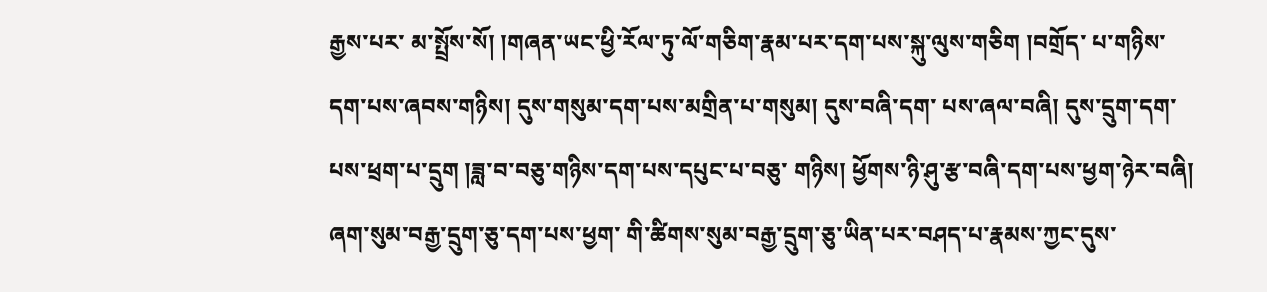རྒྱས་པར་ མ་སྤྲོས་སོ། །གཞན་ཡང་ཕྱི་རོལ་ཏུ་ལོ་གཅིག་རྣམ་པར་དག་པས་སྐུ་ལུས་གཅིག །བགྲོད་ པ་གཉིས་དག་པས་ཞབས་གཉིས། དུས་གསུམ་དག་པས་མགྲིན་པ་གསུམ། དུས་བཞི་དག་ པས་ཞལ་བཞི། དུས་དྲུག་དག་པས་ཕྲག་པ་དྲུག །ཟླ་བ་བཅུ་གཉིས་དག་པས་དཔུང་པ་བཅུ་ གཉིས། ཕྱོགས་ཉི་ཤུ་རྩ་བཞི་དག་པས་ཕྱག་ཉེར་བཞི། ཞག་སུམ་བརྒྱ་དྲུག་ཅུ་དག་པས་ཕྱག་ གི་ཚིགས་སུམ་བརྒྱ་དྲུག་ཅུ་ཡིན་པར་བཤད་པ་རྣམས་ཀྱང་དུས་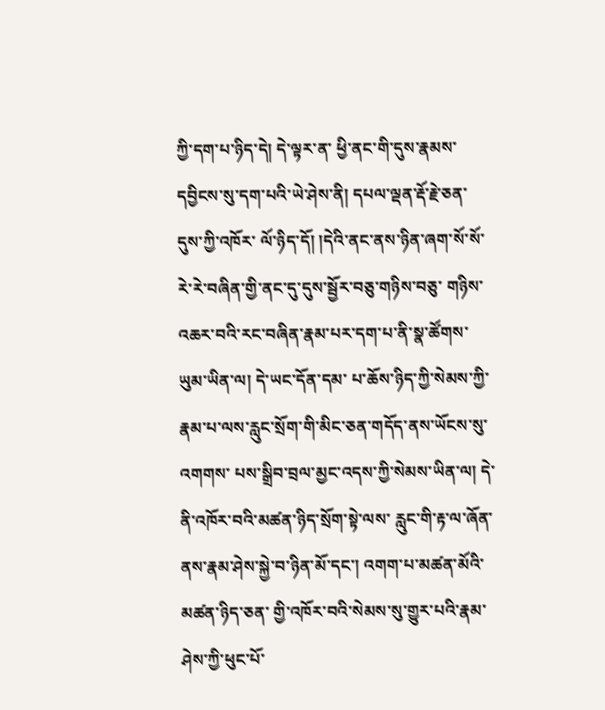ཀྱི་དག་པ་ཉིད་དེ། དེ་ལྟར་ན་ ཕྱི་ནང་གི་དུས་རྣམས་དབྱིངས་སུ་དག་པའི་ཡེ་ཤེས་ནི། དཔལ་ལྡན་རྡོ་རྗེ་ཅན་དུས་ཀྱི་འཁོར་ ལོ་ཉིད་དོ། །དེའི་ནང་ནས་ཉིན་ཞག་སོ་སོ་རེ་རེ་བཞིན་གྱི་ནང་དུ་དུས་སྦྱོར་བཅུ་གཉིས་བཅུ་ གཉིས་འཆར་བའི་རང་བཞིན་རྣམ་པར་དག་པ་ནི་སྣ་ཚོགས་ཡུམ་ཡིན་ལ། དེ་ཡང་དོན་དམ་ པ་ཆོས་ཉིད་ཀྱི་སེམས་ཀྱི་རྣམ་པ་ལས་རླུང་སྲོག་གི་མིང་ཅན་གདོད་ནས་ཡོངས་སུ་འགགས་ པས་སྒྲིབ་བྲལ་མྱང་འདས་ཀྱི་སེམས་ཡིན་ལ། དེ་ནི་འཁོར་བའི་མཚན་ཉིད་སྲོག་སྟེ་ལས་ རླུང་གི་རྟ་ལ་ཞོན་ནས་རྣམ་ཤེས་སྐྱེ་བ་ཉིན་མོ་དང་། འགག་པ་མཚན་མོའི་མཚན་ཉིད་ཅན་ གྱི་འཁོར་བའི་སེམས་སུ་གྱུར་པའི་རྣམ་ཤེས་ཀྱི་ཕུང་པོ་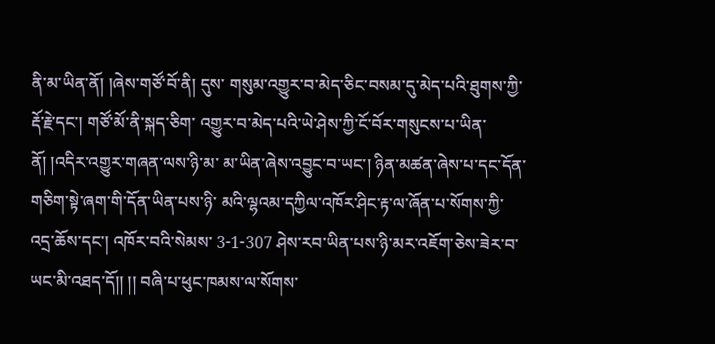ནི་མ་ཡིན་ནོ། །ཞེས་གཙོ་བོ་ནི། དུས་ གསུམ་འགྱུར་བ་མེད་ཅིང་བསམ་དུ་མེད་པའི་ཐུགས་ཀྱི་རྡོ་རྗེ་དང་། གཙོ་མོ་ནི་སྐད་ཅིག་ འགྱུར་བ་མེད་པའི་ཡེ་ཤེས་ཀྱི་ངོ་བོར་གསུངས་པ་ཡིན་ནོ། །འདིར་འགྱུར་གཞན་ལས་ཉི་མ་ མ་ཡིན་ཞེས་འབྱུང་བ་ཡང་། ཉིན་མཚན་ཞེས་པ་དང་དོན་གཅིག་སྟེ་ཞག་གི་དོན་ཡིན་པས་ཉི་ མའི་ལྷའམ་དཀྱིལ་འཁོར་ཤིང་རྟ་ལ་ཞོན་པ་སོགས་ཀྱི་འདྲ་ཆོས་དང་། འཁོར་བའི་སེམས་ 3-1-307 ཤེས་རབ་ཡིན་པས་ཉི་མར་འཇོག་ཅེས་ཟེར་བ་ཡང་མི་འཐད་དོ།། །། བཞི་པ་ཕུང་ཁམས་ལ་སོགས་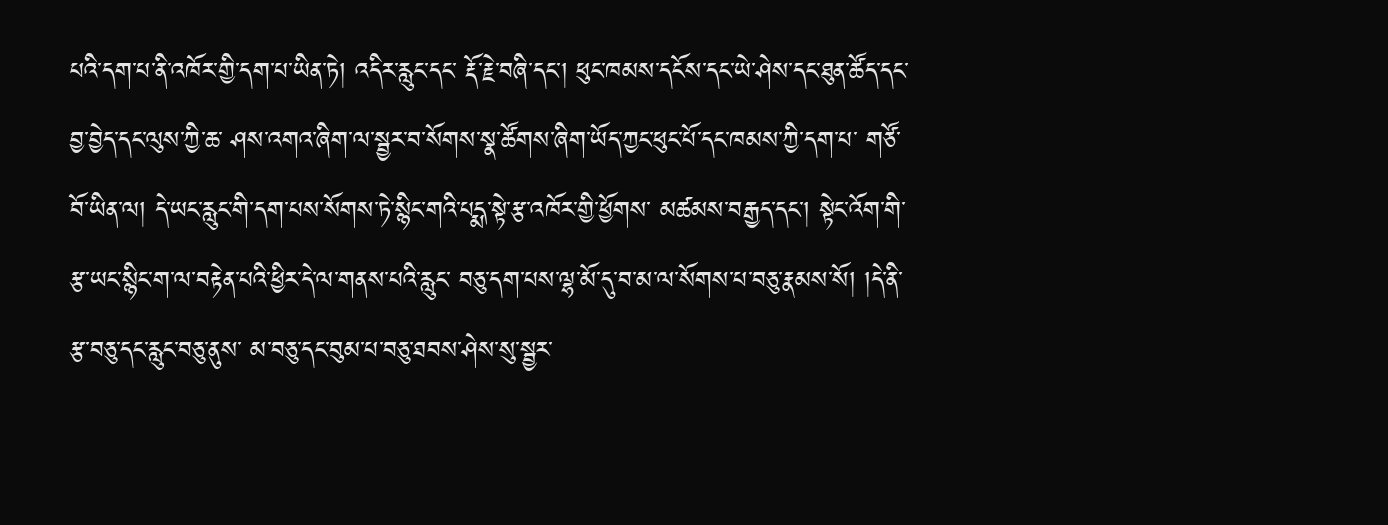པའི་དག་པ་ནི་འཁོར་གྱི་དག་པ་ཡིན་ཏེ། འདིར་རླུང་དང་ རྡོ་རྗེ་བཞི་དང་། ཕུང་ཁམས་དངོས་དང་ཡེ་ཤེས་དང་ཐུན་ཚོད་དང་བྱ་བྱེད་དང་ལུས་ཀྱི་ཆ་ ཤས་འགའ་ཞིག་ལ་སྦྱར་བ་སོགས་སྣ་ཚོགས་ཞིག་ཡོད་ཀྱང་ཕུང་པོ་དང་ཁམས་ཀྱི་དག་པ་ གཙོ་བོ་ཡིན་ལ། དེ་ཡང་རླུང་གི་དག་པས་སོགས་ཏེ་སྙིང་གའི་པདྨ་སྟེ་རྩ་འཁོར་གྱི་ཕྱོགས་ མཚམས་བརྒྱད་དང་། སྟེང་འོག་གི་རྩ་ཡང་སྙིང་ག་ལ་བརྟེན་པའི་ཕྱིར་དེ་ལ་གནས་པའི་རླུང་ བཅུ་དག་པས་ལྷ་མོ་དུ་བ་མ་ལ་སོགས་པ་བཅུ་རྣམས་སོ། །དེ་ནི་རྩ་བཅུ་དང་རླུང་བཅུ་ནུས་ མ་བཅུ་དང་བུམ་པ་བཅུ་ཐབས་ཤེས་སུ་སྦྱར་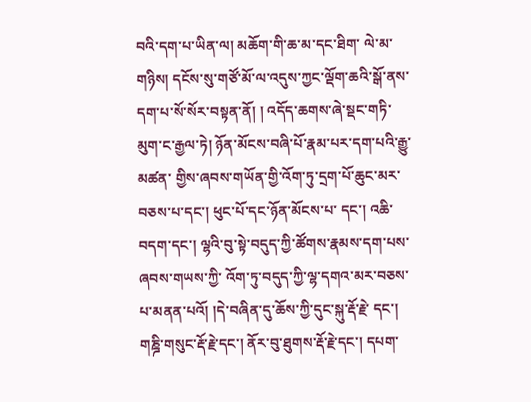བའི་དག་པ་ཡིན་ལ། མཆོག་གི་ཆ་མ་དང་ཐིག་ ལེ་མ་གཉིས། དངོས་སུ་གཙོ་མོ་ལ་འདུས་ཀྱང་ལྡོག་ཆའི་སྒོ་ནས་དག་པ་སོ་སོར་བསྟན་ནོ། ། འདོད་ཆགས་ཞེ་སྡང་གཏི་མུག་ང་རྒྱལ་ཏེ། ཉོན་མོངས་བཞི་པོ་རྣམ་པར་དག་པའི་རྒྱུ་མཚན་ གྱིས་ཞབས་གཡོན་གྱི་འོག་ཏུ་དྲག་པོ་ཆུང་མར་བཅས་པ་དང་། ཕུང་པོ་དང་ཉོན་མོངས་པ་ དང་། འཆི་བདག་དང་། ལྷའི་བུ་སྟེ་བདུད་ཀྱི་ཚོགས་རྣམས་དག་པས་ཞབས་གཡས་ཀྱི་ འོག་ཏུ་བདུད་ཀྱི་ལྷ་དགའ་མར་བཅས་པ་མནན་པའོ། །དེ་བཞིན་དུ་ཆོས་ཀྱི་དུང་སྐུ་རྡོ་རྗེ་ དང་། གཎྜི་གསུང་རྡོ་རྗེ་དང་། ནོར་བུ་ཐུགས་རྡོ་རྗེ་དང་། དཔག་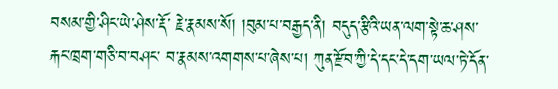བསམ་གྱི་ཤིང་ཡེ་ཤེས་རྡོ་ རྗེ་རྣམས་སོ། །བུམ་པ་བརྒྱད་ནི། བདུད་རྩིའི་ཡན་ལག་སྟེ་ཆ་ཤས་རྐང་ཁྲག་གཅི་བ་བཤང་ བ་རྣམས་འགགས་པ་ཞེས་པ། ཀུན་རྫོབ་ཀྱི་དེ་དང་དེ་དག་ཡལ་ཏེ་དོན་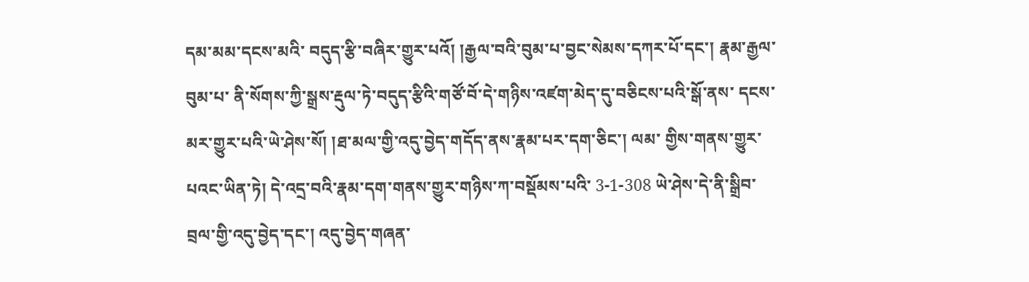དམ་མམ་དངས་མའི་ བདུད་རྩི་བཞིར་གྱུར་པའོ། །རྒྱལ་བའི་བུམ་པ་བྱང་སེམས་དཀར་པོ་དང་། རྣམ་རྒྱལ་བུམ་པ་ ནི་སོགས་ཀྱི་སྒྲས་རྡུལ་ཏེ་བདུད་རྩིའི་གཙོ་བོ་དེ་གཉིས་འཛག་མེད་དུ་བཅིངས་པའི་སྒོ་ནས་ དངས་མར་གྱུར་པའི་ཡེ་ཤེས་སོ། །ཐ་མལ་གྱི་འདུ་བྱེད་གདོད་ནས་རྣམ་པར་དག་ཅིང་། ལམ་ གྱིས་གནས་གྱུར་པའང་ཡིན་ཏེ། དེ་འདྲ་བའི་རྣམ་དག་གནས་གྱུར་གཉིས་ཀ་བསྡོམས་པའི་ 3-1-308 ཡེ་ཤེས་དེ་ནི་སྒྲིབ་བྲལ་གྱི་འདུ་བྱེད་དང་། འདུ་བྱེད་གཞན་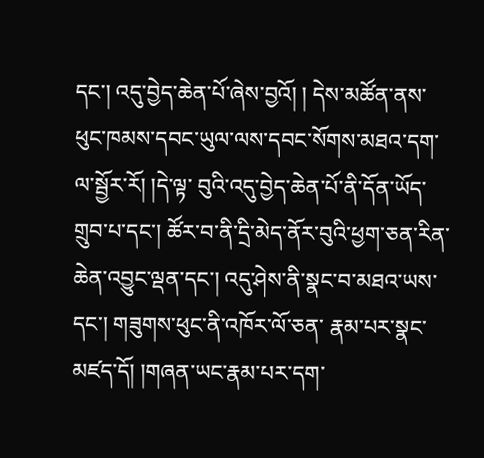དང་། འདུ་བྱེད་ཆེན་པོ་ཞེས་བྱའོ། ། དེས་མཚོན་ནས་ཕུང་ཁམས་དབང་ཡུལ་ལས་དབང་སོགས་མཐའ་དག་ལ་སྦྱོར་རོ། །དེ་ལྟ་ བུའི་འདུ་བྱེད་ཆེན་པོ་ནི་དོན་ཡོད་གྲུབ་པ་དང་། ཚོར་བ་ནི་དྲི་མེད་ནོར་བུའི་ཕྱག་ཅན་རིན་ ཆེན་འབྱུང་ལྡན་དང་། འདུ་ཤེས་ནི་སྣང་བ་མཐའ་ཡས་དང་། གཟུགས་ཕུང་ནི་འཁོར་ལོ་ཅན་ རྣམ་པར་སྣང་མཛད་དོ། །གཞན་ཡང་རྣམ་པར་དག་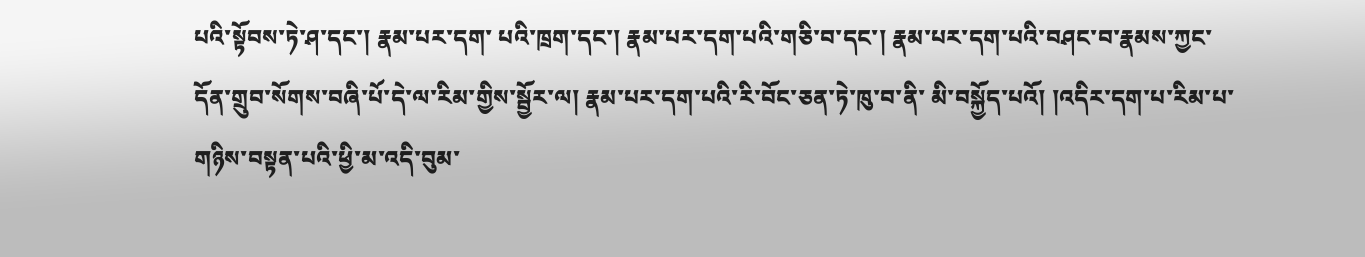པའི་སྟོབས་ཏེ་ཤ་དང་། རྣམ་པར་དག་ པའི་ཁྲག་དང་། རྣམ་པར་དག་པའི་གཅི་བ་དང་། རྣམ་པར་དག་པའི་བཤང་བ་རྣམས་ཀྱང་ དོན་གྲུབ་སོགས་བཞི་པོ་དེ་ལ་རིམ་གྱིས་སྦྱོར་ལ། རྣམ་པར་དག་པའི་རི་བོང་ཅན་ཏེ་ཁུ་བ་ནི་ མི་བསྐྱོད་པའོ། །འདིར་དག་པ་རིམ་པ་གཉིས་བསྟན་པའི་ཕྱི་མ་འདི་བུམ་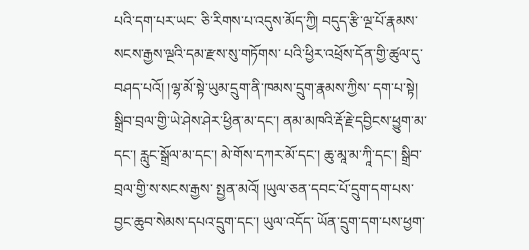པའི་དག་པར་ཡང་ ཅི་རིགས་པ་འདུས་མོད་ཀྱི། བདུད་རྩི་ལྔ་པོ་རྣམས་སངས་རྒྱས་ལྔའི་དམ་རྫས་སུ་གཏོགས་ པའི་ཕྱིར་འཕྲོས་དོན་གྱི་ཚུལ་དུ་བཤད་པའོ། །ལྷ་མོ་སྟེ་ཡུམ་དྲུག་ནི་ཁམས་དྲུག་རྣམས་ཀྱིས་ དག་པ་སྟེ། སྒྲིབ་བྲལ་གྱི་ཡེ་ཤེས་ཤེར་ཕྱིན་མ་དང་། ནམ་མཁའི་རྡོ་རྗེ་དབྱིངས་ཕྱུག་མ་དང་། རླུང་སྒྲོལ་མ་དང་། མེ་གོས་དཀར་མོ་དང་། ཆུ་མཱ་མ་ཀཱི་དང་། སྒྲིབ་བྲལ་གྱི་ས་སངས་རྒྱས་ སྤྱན་མའོ། །ཡུལ་ཅན་དབང་པོ་དྲུག་དག་པས་བྱང་ཆུབ་སེམས་དཔའ་དྲུག་དང་། ཡུལ་འདོད་ ཡོན་དྲུག་དག་པས་ཕྱག་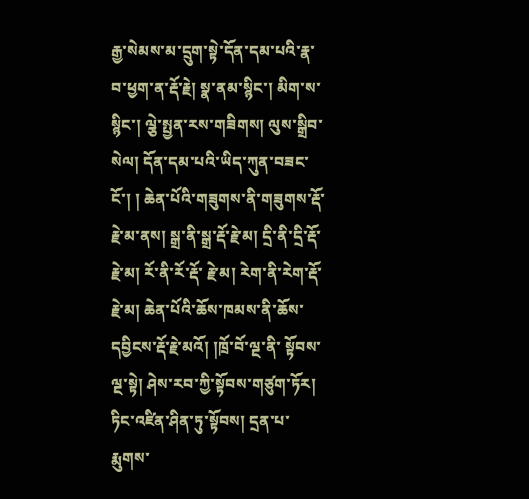རྒྱ་སེམས་མ་དྲུག་སྟེ་དོན་དམ་པའི་རྣ་བ་ཕྱག་ན་རྡོ་རྗེ། སྣ་ནམ་སྙིང་། མིག་ས་སྙིང་། ལྕེ་སྤྱན་རས་གཟིགས། ལུས་སྒྲིབ་སེལ། དོན་དམ་པའི་ཡིད་ཀུན་བཟང་ངོ་། ། ཆེན་པོའི་གཟུགས་ནི་གཟུགས་རྡོ་རྗེ་མ་ནས། སྒྲ་ནི་སྒྲ་རྡོ་རྗེ་མ། དྲི་ནི་དྲི་རྡོ་རྗེ་མ། རོ་ནི་རོ་རྡོ་ རྗེ་མ། རེག་ནི་རེག་རྡོ་རྗེ་མ། ཆེན་པོའི་ཆོས་ཁམས་ནི་ཆོས་དབྱིངས་རྡོ་རྗེ་མའོ། །ཁྲོ་བོ་ལྔ་ནི་ སྟོབས་ལྔ་སྟེ། ཤེས་རབ་ཀྱི་སྟོབས་གཙུག་ཏོར། ཏིང་འཛིན་ཤིན་ཏུ་སྟོབས། དྲན་པ་རྨུགས་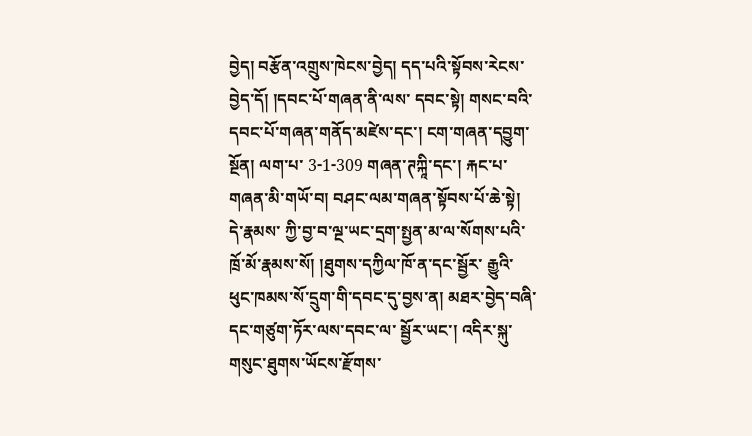བྱེད། བརྩོན་འགྲུས་ཁེངས་བྱེད། དད་པའི་སྟོབས་རེངས་བྱེད་དོ། །དབང་པོ་གཞན་ནི་ལས་ དབང་སྟེ། གསང་བའི་དབང་པོ་གཞན་གནོད་མཛེས་དང་། ངག་གཞན་དབྱུག་སྔོན། ལག་པ་ 3-1-309 གཞན་ཊཀྐཱི་དང་། རྐང་པ་གཞན་མི་གཡོ་བ། བཤང་ལམ་གཞན་སྟོབས་པོ་ཆེ་སྟེ། དེ་རྣམས་ ཀྱི་བྱ་བ་ལྔ་ཡང་དྲག་སྤྱན་མ་ལ་སོགས་པའི་ཁྲོ་མོ་རྣམས་སོ། །ཐུགས་དཀྱིལ་ཁོ་ན་དང་སྦྱོར་ རྒྱུའི་ཕུང་ཁམས་སོ་དྲུག་གི་དབང་དུ་བྱས་ན། མཐར་བྱེད་བཞི་དང་གཙུག་ཏོར་ལས་དབང་ལ་ སྦྱོར་ཡང་། འདིར་སྐུ་གསུང་ཐུགས་ཡོངས་རྫོགས་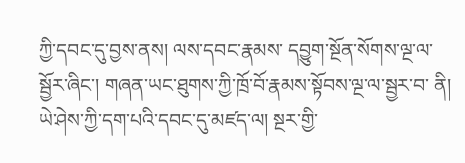ཀྱི་དབང་དུ་བྱས་ནས། ལས་དབང་རྣམས་ དབྱུག་སྔོན་སོགས་ལྔ་ལ་སྦྱོར་ཞིང་། གཞན་ཡང་ཐུགས་ཀྱི་ཁྲོ་བོ་རྣམས་སྟོབས་ལྔ་ལ་སྦྱར་བ་ ནི། ཡེ་ཤེས་ཀྱི་དག་པའི་དབང་དུ་མཛད་ལ། སྔར་གྱི་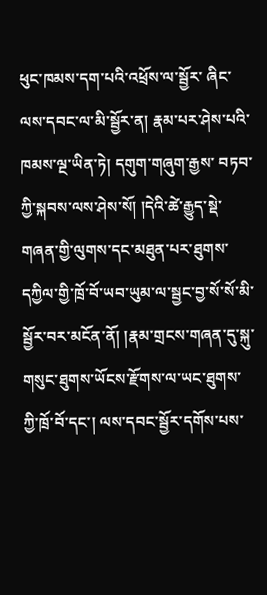ཕུང་ཁམས་དག་པའི་འཕྲོས་ལ་སྦྱོར་ ཞིང་ལས་དབང་ལ་མི་སྦྱོར་ན། རྣམ་པར་ཤེས་པའི་ཁམས་ལྔ་ཡིན་ཏེ། དགུག་གཞུག་རྒྱས་ བཏབ་ཀྱི་སྐབས་ལས་ཤེས་སོ། །དེའི་ཚེ་རྒྱུད་སྡེ་གཞན་གྱི་ལུགས་དང་མཐུན་པར་ཐུགས་ དཀྱིལ་གྱི་ཁྲོ་བོ་ཡབ་ཡུམ་ལ་སྦྱང་བྱ་སོ་སོ་མི་སྦྱོར་བར་མངོན་ནོ། །རྣམ་གྲངས་གཞན་དུ་སྐུ་ གསུང་ཐུགས་ཡོངས་རྫོགས་ལ་ཡང་ཐུགས་ཀྱི་ཁྲོ་བོ་དང་། ལས་དབང་སྦྱོར་དགོས་པས་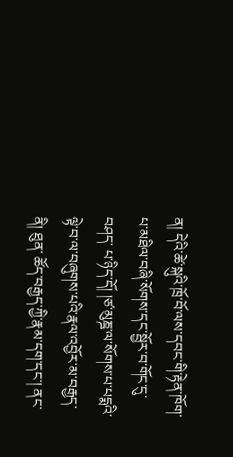ན། དེའི་ཚེ་སྐུའི་ཁྲོ་བོ་ལས་དབང་གི་རྟེན་ཁོག་པ་མཐིལ་བཞི་སོགས་དང་སྦྱོར་བ་གོང་དུ་བཤད་ པ་ཉིད་དོ། །ཙ་མུཎྜ་ལ་སོགས་པ་པདྨའི་ལྟེ་བ་ལ་བཞུགས་པའི་རྣལ་འབྱོར་མ་བརྒྱད་ནི། ཐུན་ ཚོད་བརྒྱད་ཀྱི་རྣམ་དག་དང་། ནང་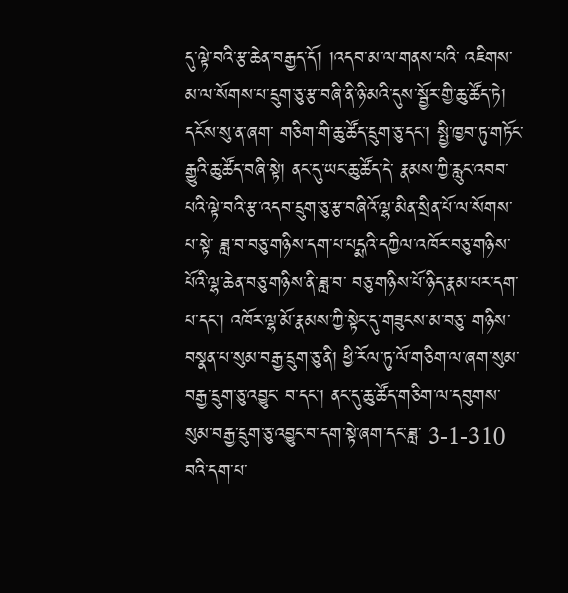དུ་ལྟེ་བའི་རྩ་ཆེན་བརྒྱད་དོ། །འདབ་མ་ལ་གནས་པའི་ འཇིགས་མ་ལ་སོགས་པ་དྲུག་ཅུ་རྩ་བཞི་ནི་ཉི་མའི་དུས་སྦྱོར་གྱི་ཆུ་ཚོད་ཏེ། དངོས་སུ་ན་ཞག་ གཅིག་གི་ཆུ་ཚོད་དྲུག་ཅུ་དང་། སྤྱི་ཁྱབ་ཏུ་གཏོང་རྒྱུའི་ཆུ་ཚོད་བཞི་སྟེ། ནང་དུ་ཡང་ཆུ་ཚོད་དེ་ རྣམས་ཀྱི་རླུང་འབབ་པའི་ལྟེ་བའི་རྩ་འདབ་དྲུག་ཅུ་རྩ་བཞིའོ་ལྷ་མིན་སྲིན་པོ་ལ་སོགས་པ་སྟེ་ ཟླ་བ་བཅུ་གཉིས་དག་པ་པདྨའི་དཀྱིལ་འཁོར་བཅུ་གཉིས་པོའི་ལྷ་ཆེན་བཅུ་གཉིས་ནི་ཟླ་བ་ བཅུ་གཉིས་པོ་ཉིད་རྣམ་པར་དག་པ་དང་། འཁོར་ལྷ་མོ་རྣམས་ཀྱི་སྟེང་དུ་གཟུངས་མ་བཅུ་ གཉིས་བསྣན་པ་སུམ་བརྒྱ་དྲུག་ཅུ་ནི། ཕྱི་རོལ་ཏུ་ལོ་གཅིག་ལ་ཞག་སུམ་བརྒྱ་དྲུག་ཅུ་འབྱུང་ བ་དང་། ནང་དུ་ཆུ་ཚོད་གཅིག་ལ་དབུགས་སུམ་བརྒྱ་དྲུག་ཅུ་འབྱུང་བ་དག་སྟེ་ཞག་དང་ཟླ་ 3-1-310 བའི་དག་པ་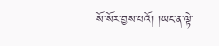སོ་སོར་བྱས་པའོ། །ཡང་ན་ལྟེ་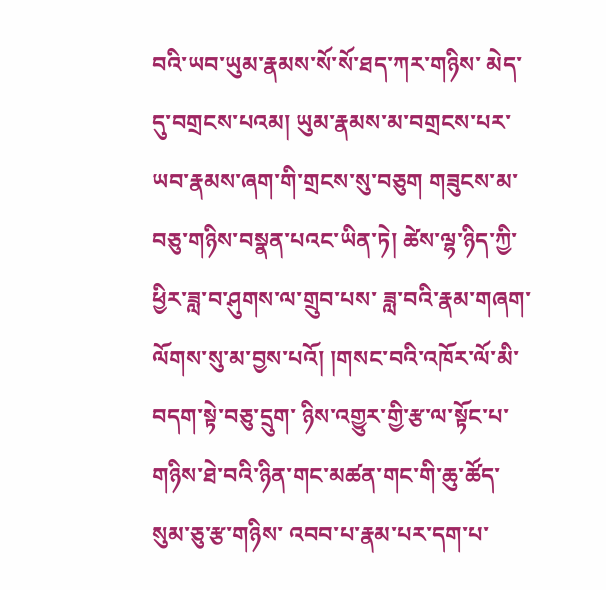བའི་ཡབ་ཡུམ་རྣམས་སོ་སོ་ཐད་ཀར་གཉིས་ མེད་དུ་བགྲངས་པའམ། ཡུམ་རྣམས་མ་བགྲངས་པར་ཡབ་རྣམས་ཞག་གི་གྲངས་སུ་བཅུག གཟུངས་མ་བཅུ་གཉིས་བསྣན་པའང་ཡིན་ཏེ། ཚེས་ལྷ་ཉིད་ཀྱི་ཕྱིར་ཟླ་བ་ཤུགས་ལ་གྲུབ་པས་ ཟླ་བའི་རྣམ་གཞག་ལོགས་སུ་མ་བྱས་པའོ། །གསང་བའི་འཁོར་ལོ་མི་བདག་སྟེ་བཅུ་དྲུག་ ཉིས་འགྱུར་གྱི་རྩ་ལ་སྟོང་པ་གཉིས་ཐེ་བའི་ཉིན་གང་མཚན་གང་གི་ཆུ་ཚོད་སུམ་ཅུ་རྩ་གཉིས་ འབབ་པ་རྣམ་པར་དག་པ་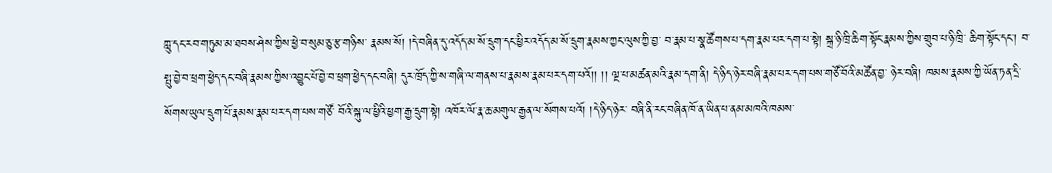ཀླུ་དང་རབ་གཏུམ་མ་ཐབས་ཤེས་ཀྱིས་ཕྱེ་བ་སུམ་ཅུ་རྩ་གཉིས་ རྣམས་སོ། །དེ་བཞིན་དུ་འདོད་མ་སོ་དྲུག་དང་ཕྱིར་འདོད་མ་སོ་དྲུག་རྣམས་ཀྱང་ལུས་ཀྱི་བྱ་ བ་རྣམ་པ་སྣ་ཚོགས་པ་དག་རྣམ་པར་དག་པ་སྟེ། སྐྲ་ཉི་ཁྲི་ཆིག་སྟོང་རྣམས་ཀྱིས་གྲུབ་པ་ཉི་ཁྲི་ ཆིག་སྟོང་དང་། བ་སྤུ་བྱེ་བ་ཕྲག་ཕྱེད་དང་བཞི་རྣམས་ཀྱིས་འབྱུང་པོ་བྱེ་བ་ཕྲག་ཕྱེད་དང་བཞི། དུར་ཁྲོད་ཀྱི་ས་གཞི་ལ་གནས་པ་རྣམས་རྣམ་པར་དག་པའོ།། །། ལྔ་པ་མཚན་མའི་རྣམ་དག་ནི། དེ་ཉིད་ཉེར་བཞི་རྣམ་པར་དག་པས་གཙོ་བོའི་མཚོན་བྱ་ ཉེར་བཞི། ཁམས་རྣམས་ཀྱི་ཡོན་ཏན་དྲི་སོགས་ཡུལ་དྲུག་པོ་རྣམས་རྣམ་པར་དག་པས་གཙོ་ བོའི་སྐུ་ལ་ཕྱིའི་ཕྱག་རྒྱ་དྲུག་སྟེ། འཁོར་ལོ་རྣ་ཆ་མགུལ་རྒྱན་ལ་སོགས་པའོ། །དེ་ཉིད་ཉེར་ བཞི་ནི་རང་བཞིན་ཁོ་ན་ཡིན་པ་ནམ་མཁའི་ཁམས་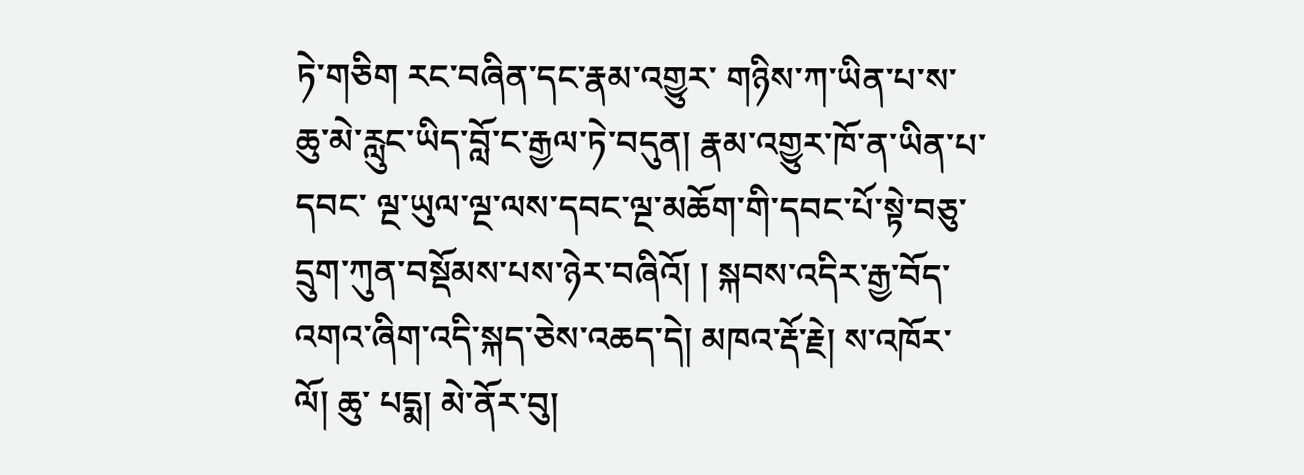ཏེ་གཅིག རང་བཞིན་དང་རྣམ་འགྱུར་ གཉིས་ཀ་ཡིན་པ་ས་ཆུ་མེ་རླུང་ཡིད་བློ་ང་རྒྱལ་ཏེ་བདུན། རྣམ་འགྱུར་ཁོ་ན་ཡིན་པ་དབང་ ལྔ་ཡུལ་ལྔ་ལས་དབང་ལྔ་མཆོག་གི་དབང་པོ་སྟེ་བཅུ་དྲུག་ཀུན་བསྡོམས་པས་ཉེར་བཞིའོ། ། སྐབས་འདིར་རྒྱ་བོད་འགའ་ཞིག་འདི་སྐད་ཅེས་འཆད་དེ། མཁའ་རྡོ་རྗེ། ས་འཁོར་ལོ། ཆུ་ པདྨ། མེ་ནོར་བུ།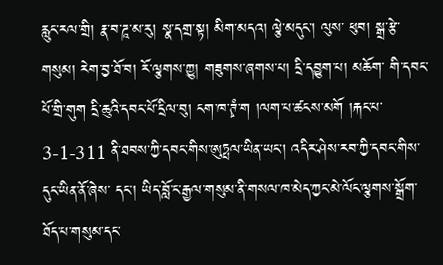རླུང་རལ་གྲི། རྣ་བ་ཌཱ་མ་རུ། སྣ་དགྲ་སྟ། མིག་མདའ། ལྕེ་མདུང་། ལུས་ ཕུབ། སྒྲ་རྩེ་གསུམ། རེག་བྱ་ཐོ་བ། རོ་ལྕགས་ཀྱུ། གཟུགས་ཞགས་པ། དྲི་དབྱུག་པ། མཆོག་ གི་དབང་པོ་གྲི་གུག དྲི་ཆུའི་དབང་པོ་དྲིལ་བུ། ངག་ཁ་ཊྭཾ་ག །ལག་པ་ཚངས་མགོ །རྐང་པ་ 3-1-311 ནི་ཐབས་ཀྱི་དབང་གིས་ཨུཏྤལ་ཡིན་ཡང་། འདིར་ཤེས་རབ་ཀྱི་དབང་གིས་དུང་ཡིན་ནོ་ཞེས་ དང་། ཡིད་བློ་ང་རྒྱལ་གསུམ་ནི་གསལ་ཁ་མེད་ཀྱང་མེ་ལོང་ལྕགས་སྒྲོག་ཐོད་པ་གསུམ་དང་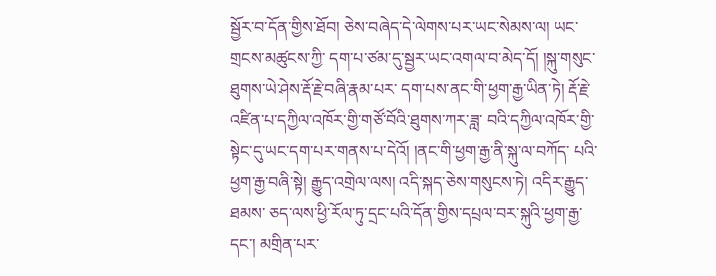སྦྱོར་བ་དོན་གྱིས་ཐོབ། ཅེས་བཞེད་དེ་ལེགས་པར་ཡང་སེམས་ལ། ཡང་གྲངས་མཚུངས་ཀྱི་ དག་པ་ཙམ་དུ་སྦྱར་ཡང་འགལ་བ་མེད་དོ། །སྐུ་གསུང་ཐུགས་ཡེ་ཤེས་རྡོ་རྗེ་བཞི་རྣམ་པར་ དག་པས་ནང་གི་ཕྱག་རྒྱ་ཡིན་ཏེ། རྡོ་རྗེ་འཛིན་པ་དཀྱིལ་འཁོར་གྱི་གཙོ་བོའི་ཐུགས་ཀར་ཟླ་ བའི་དཀྱིལ་འཁོར་གྱི་སྟེང་དུ་ཡང་དག་པར་གནས་པ་དེའོ། །ནང་གི་ཕྱག་རྒྱ་ནི་སྐུ་ལ་བཀོད་ པའི་ཕྱག་རྒྱ་བཞི་སྟེ། རྒྱུད་འགྲེལ་ལས། འདི་སྐད་ཅེས་གསུངས་ཏེ། འདིར་རྒྱུད་ཐམས་ ཅད་ལས་ཕྱི་རོལ་ཏུ་དྲང་པའི་དོན་གྱིས་དཔྲལ་བར་སྐུའི་ཕྱག་རྒྱ་དང་། མགྲིན་པར་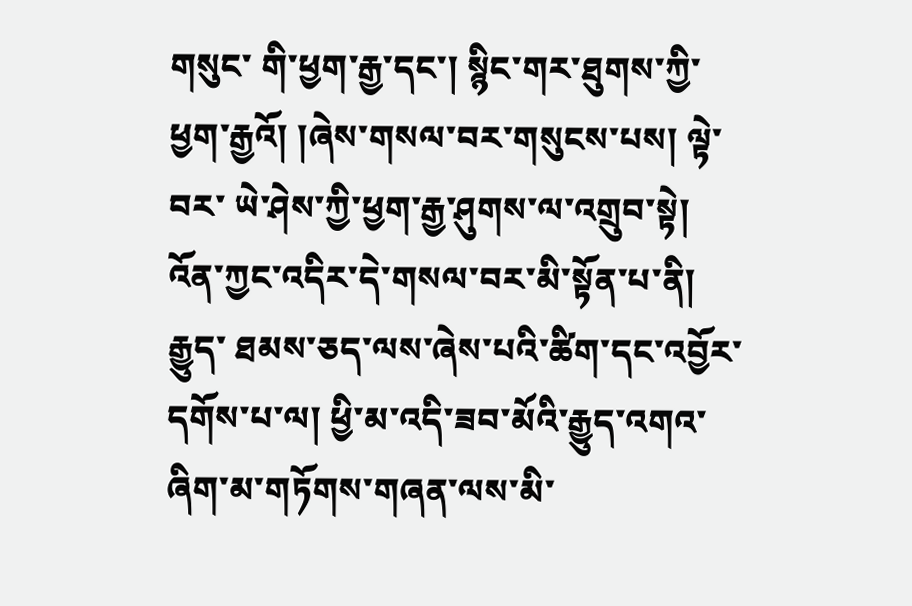གསུང་ གི་ཕྱག་རྒྱ་དང་། སྙིང་གར་ཐུགས་ཀྱི་ཕྱག་རྒྱའོ། །ཞེས་གསལ་བར་གསུངས་པས། ལྟེ་བར་ ཡེ་ཤེས་ཀྱི་ཕྱག་རྒྱ་ཤུགས་ལ་འགྲུབ་སྟེ། འོན་ཀྱང་འདིར་དེ་གསལ་བར་མི་སྟོན་པ་ནི། རྒྱུད་ ཐམས་ཅད་ལས་ཞེས་པའི་ཚིག་དང་འབྱོར་དགོས་པ་ལ། ཕྱི་མ་འདི་ཟབ་མོའི་རྒྱུད་འགའ་ ཞིག་མ་གཏོགས་གཞན་ལས་མི་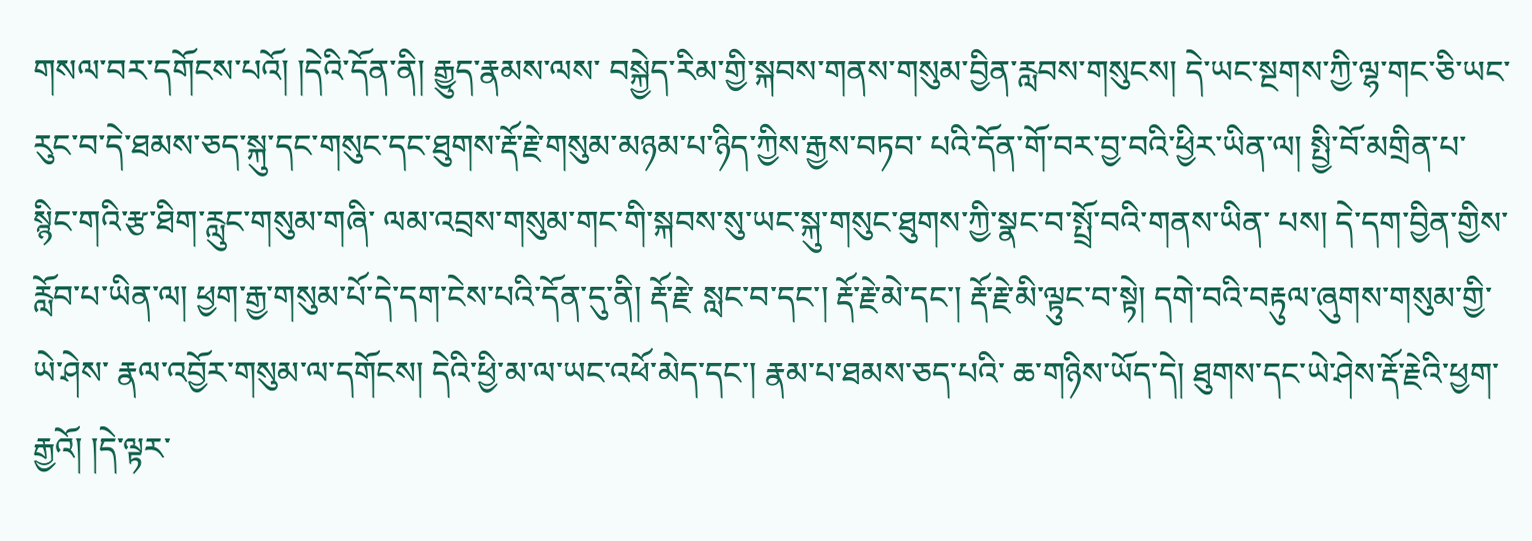གསལ་བར་དགོངས་པའོ། །དེའི་དོན་ནི། རྒྱུད་རྣམས་ལས་ བསྐྱེད་རིམ་གྱི་སྐབས་གནས་གསུམ་བྱིན་རླབས་གསུངས། དེ་ཡང་སྔགས་ཀྱི་ལྷ་གང་ཅི་ཡང་ རུང་བ་དེ་ཐམས་ཅད་སྐུ་དང་གསུང་དང་ཐུགས་རྡོ་རྗེ་གསུམ་མཉམ་པ་ཉིད་ཀྱིས་རྒྱས་བཏབ་ པའི་དོན་གོ་བར་བྱ་བའི་ཕྱིར་ཡིན་ལ། སྤྱི་བོ་མགྲིན་པ་སྙིང་གའི་རྩ་ཐིག་རླུང་གསུམ་གཞི་ ལམ་འབྲས་གསུམ་གང་གི་སྐབས་སུ་ཡང་སྐུ་གསུང་ཐུགས་ཀྱི་སྣང་བ་སྤྲོ་བའི་གནས་ཡིན་ པས། དེ་དག་བྱིན་གྱིས་རློབ་པ་ཡིན་ལ། ཕྱག་རྒྱ་གསུམ་པོ་དེ་དག་ངེས་པའི་དོན་དུ་ནི། རྡོ་རྗེ་ སླང་བ་དང་། རྡོ་རྗེ་མེ་དང་། རྡོ་རྗེ་མི་ལྟུང་བ་སྟེ། དགེ་བའི་བརྟུལ་ཞུགས་གསུམ་གྱི་ཡེ་ཤེས་ རྣལ་འབྱོར་གསུམ་ལ་དགོངས། དེའི་ཕྱི་མ་ལ་ཡང་འཕོ་མེད་དང་། རྣམ་པ་ཐམས་ཅད་པའི་ ཆ་གཉིས་ཡོད་དེ། ཐུགས་དང་ཡེ་ཤེས་རྡོ་རྗེའི་ཕྱག་རྒྱའོ། །དེ་ལྟར་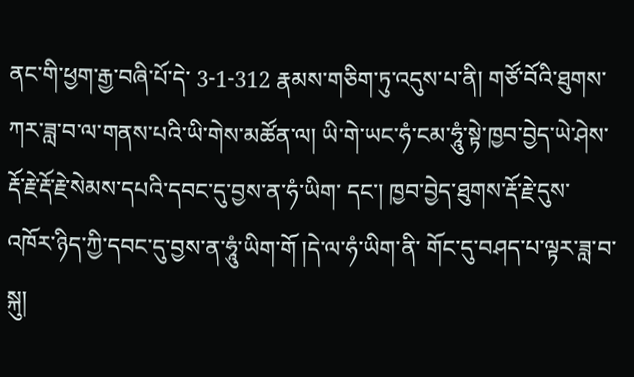ནང་གི་ཕྱག་རྒྱ་བཞི་པོ་དེ་ 3-1-312 རྣམས་གཅིག་ཏུ་འདུས་པ་ནི། གཙོ་བོའི་ཐུགས་ཀར་ཟླ་བ་ལ་གནས་པའི་ཡི་གེས་མཚོན་ལ། ཡི་གེ་ཡང་ཧཾ་ངམ་ཧཱུཾ་སྟེ་ཁྱབ་བྱེད་ཡེ་ཤེས་རྡོ་རྗེ་རྡོ་རྗེ་སེམས་དཔའི་དབང་དུ་བྱས་ན་ཧཾ་ཡིག་ དང་། ཁྱབ་བྱེད་ཐུགས་རྡོ་རྗེ་དུས་འཁོར་ཉིད་ཀྱི་དབང་དུ་བྱས་ན་ཧཱུཾ་ཡིག་གོ །དེ་ལ་ཧཾ་ཡིག་ནི་ གོང་དུ་བཤད་པ་ལྟར་ཟླ་བ་སྐུ།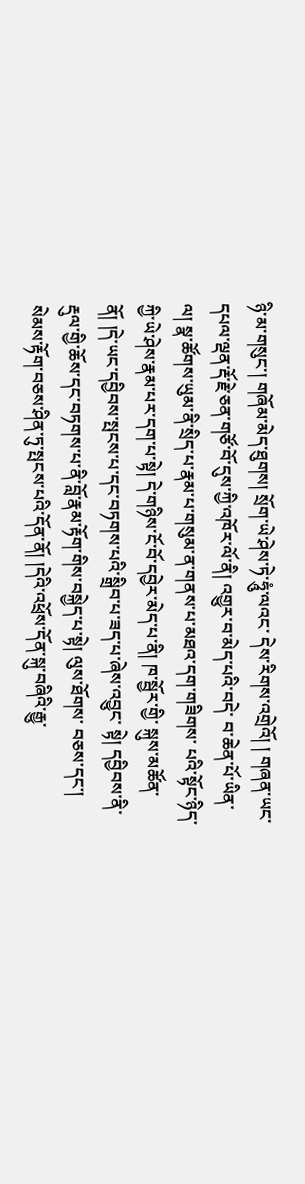ཉི་མ་གསུང་། གཞོམ་མེད་ཐུགས། སྲོག་ཡེ་ཤེས་ཏེ་ཧཱུཾ་ལའང་ དེས་རིགས་འགྲེའོ། ། གཞན་ཡང་དཔལ་ལྡན་རྡོ་རྗེ་ཅན་གཙོ་བོ་དུས་ཀྱི་འཁོར་ལོ་ནི། འགྱུར་བ་མེད་པའི་བདེ་ བ་ཆེན་པོ་ཡིན་ལ། སྣ་ཚོགས་ཡུམ་ནི་སྲིད་པ་རྣམ་པ་གསུམ་ན་གནས་པ་མཐའ་དག་གཟིགས་ པའི་སྟོང་ཉིད་ཀྱི་ཡེ་ཤེས་རྣམ་པར་དག་པ་སྟེ། དེ་གཉིས་ངོ་བོ་དབྱེར་མེད་པ་ནི། ཁ་སྦྱོར་གྱི་ སྐུས་མཚོན་ནོ། །དེ་ཡང་དབྱིབས་སྤངས་པ་དང་བཏགས་པའི་སྒྲིབ་པ་ཟད་པ་ཞེས་འབྱུང་ སྟེ། དབྱིབས་ནི་རྡུལ་གྱི་ཆོས་དང་བཏགས་པ་ནི་བློ་རྣམ་རྟོག་གིས་བསྐྱེད་པ་སྟེ། ལུས་ཐོགས་ བཅས་དང་། སེམས་རྟོག་བཅས་ཤིན་ཏུ་སྤངས་པའི་དོན་ནོ། །དེའི་འཕྲོས་དོན་སྐུ་བཞིའི་རྒྱུ་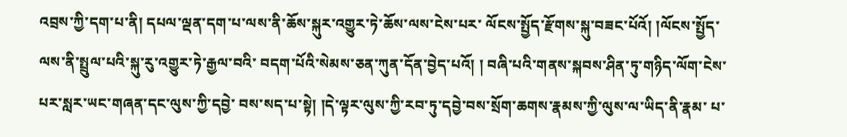འབྲས་ཀྱི་དག་པ་ནི། དཔལ་ལྡན་དག་པ་ལས་ནི་ཆོས་སྐུར་འགྱུར་ཏེ་ཆོས་ལས་ངེས་པར་ ལོངས་སྤྱོད་རྫོགས་སྐུ་བཟང་པོའོ། །ལོངས་སྤྱོད་ལས་ནི་སྤྲུལ་པའི་སྐུ་རུ་འགྱུར་ཏེ་རྒྱལ་བའི་ བདག་པོའི་སེམས་ཅན་ཀུན་དོན་བྱེད་པའོ། ། བཞི་པའི་གནས་སྐབས་ཤིན་ཏུ་གཉིད་ལོག་ངེས་པར་སླར་ཡང་གཞན་དང་ལུས་ཀྱི་དབྱེ་ བས་སད་པ་སྟེ། །དེ་ལྟར་ལུས་ཀྱི་རབ་ཏུ་དབྱེ་བས་སྲོག་ཆགས་རྣམས་ཀྱི་ལུས་ལ་ཡིད་ནི་རྣམ་ པ་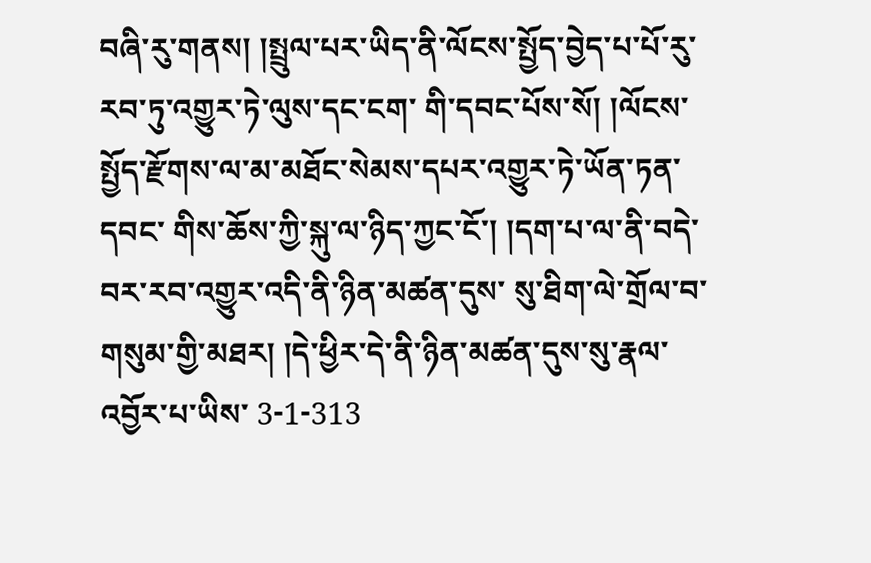བཞི་རུ་གནས། །སྤྲུལ་པར་ཡིད་ནི་ལོངས་སྤྱོད་བྱེད་པ་པོ་རུ་རབ་ཏུ་འགྱུར་ཏེ་ལུས་དང་ངག་ གི་དབང་པོས་སོ། །ལོངས་སྤྱོད་རྫོགས་ལ་མ་མཐོང་སེམས་དཔར་འགྱུར་ཏེ་ཡོན་ཏན་དབང་ གིས་ཆོས་ཀྱི་སྐུ་ལ་ཉིད་ཀྱང་ངོ་། །དག་པ་ལ་ནི་བདེ་བར་རབ་འགྱུར་འདི་ནི་ཉིན་མཚན་དུས་ སུ་ཐིག་ལེ་གྲོལ་བ་གསུམ་གྱི་མཐར། །དེ་ཕྱིར་དེ་ནི་ཉིན་མཚན་དུས་སུ་རྣལ་འབྱོར་པ་ཡིས་ 3-1-313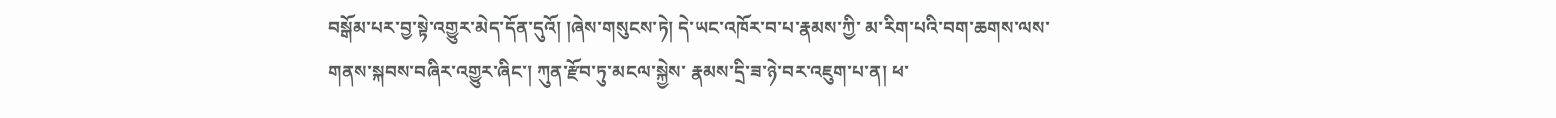བསྒོམ་པར་བྱ་སྟེ་འགྱུར་མེད་དོན་དུའོ། །ཞེས་གསུངས་ཏེ། དེ་ཡང་འཁོར་བ་པ་རྣམས་ཀྱི་ མ་རིག་པའི་བག་ཆགས་ལས་གནས་སྐབས་བཞིར་འགྱུར་ཞིང་། ཀུན་རྫོབ་ཏུ་མངལ་སྐྱེས་ རྣམས་དྲི་ཟ་ཉེ་བར་འཇུག་པ་ན། ཕ་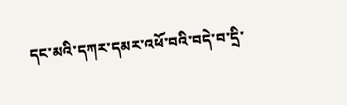དང་མའི་དཀར་དམར་འཕོ་བའི་བདེ་བ་དྲི་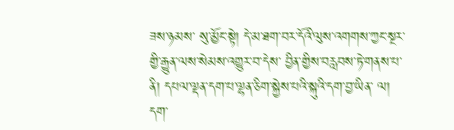ཟས་ཉམས་ སུ་མྱོང་སྟེ། དེ་མ་ཐག་བར་དོའི་ལུས་འགགས་ཀྱང་སྔར་གྱི་རྒྱུན་ལས་སེམས་འགྱུར་བ་དེས་ བྱིན་གྱིས་བརླབས་ཏེ་གནས་པ་ནི། དཔལ་ལྡན་དག་པ་ལྷན་ཅིག་སྐྱེས་པའི་སྐུའི་དག་བྱ་ཡིན་ ལ། དག་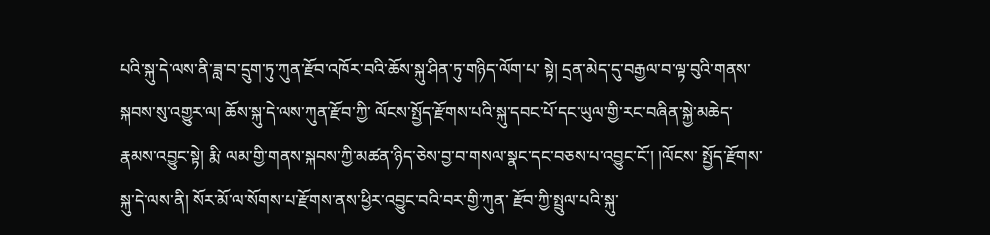པའི་སྐུ་དེ་ལས་ནི་ཟླ་བ་དྲུག་ཏུ་ཀུན་རྫོབ་འཁོར་བའི་ཆོས་སྐུ་ཤིན་ཏུ་གཉིད་ལོག་པ་ སྟེ། དྲན་མེད་དུ་བརྒྱལ་བ་ལྟ་བུའི་གནས་སྐབས་སུ་འགྱུར་ལ། ཆོས་སྐུ་དེ་ལས་ཀུན་རྫོབ་ཀྱི་ ལོངས་སྤྱོད་རྫོགས་པའི་སྐུ་དབང་པོ་དང་ཡུལ་གྱི་རང་བཞིན་སྐྱེ་མཆེད་རྣམས་འབྱུང་སྟེ། རྨི་ ལམ་གྱི་གནས་སྐབས་ཀྱི་མཚན་ཉིད་ཅེས་བྱ་བ་གསལ་སྣང་དང་བཅས་པ་འབྱུང་ངོ་། །ལོངས་ སྤྱོད་རྫོགས་སྐུ་དེ་ལས་ནི། སོར་མོ་ལ་སོགས་པ་རྫོགས་ནས་ཕྱིར་འབྱུང་བའི་བར་གྱི་ཀུན་ རྫོབ་ཀྱི་སྤྲུལ་པའི་སྐུ་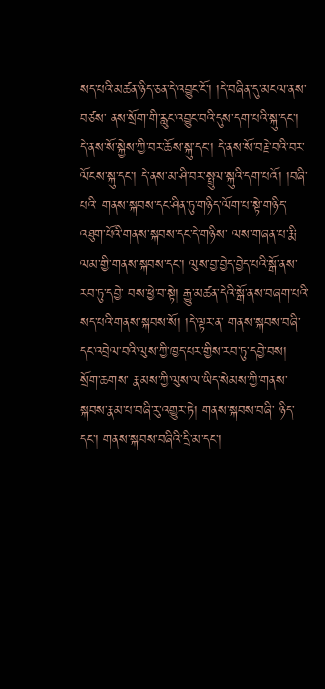སད་པའི་མཚན་ཉིད་ཅན་དེ་འབྱུང་ངོ་། །དེ་བཞིན་དུ་མངལ་ནས་བཙས་ ནས་སྲོག་གི་རླུང་འབྱུང་བའི་དུས་དག་པའི་སྐུ་དང་། དེ་ནས་སོ་སྐྱེས་ཀྱི་བར་ཆོས་སྐུ་དང་། དེ་ནས་སོ་བརྗེ་བའི་བར་ལོངས་སྐུ་དང་། དེ་ནས་མ་ཤི་བར་སྤྲུལ་སྐུའི་དག་པའོ། །བཞི་པའི་ གནས་སྐབས་དང་ཤིན་ཏུ་གཉིད་ལོག་པ་སྟེ་གཉིད་འཐུག་པོའི་གནས་སྐབས་དང་དེ་གཉིས་ ལས་གཞན་པ་རྨི་ལམ་གྱི་གནས་སྐབས་དང་། ལུས་བྱ་བྱེད་བྱེད་པའི་སྒོ་ནས་རབ་ཏུ་དབྱེ་ བས་ཕྱེ་བ་སྟེ། རྒྱུ་མཚན་དེའི་སྒོ་ནས་བཞག་པའི་སད་པའི་གནས་སྐབས་སོ། །དེ་ལྟར་ན་ གནས་སྐབས་བཞི་དང་འབྲེལ་བའི་ལུས་ཀྱི་ཁྱད་པར་གྱིས་རབ་ཏུ་དབྱེ་བས། སྲོག་ཆགས་ རྣམས་ཀྱི་ལུས་ལ་ཡིད་སེམས་ཀྱི་གནས་སྐབས་རྣམ་པ་བཞི་རུ་འགྱུར་ཏེ། གནས་སྐབས་བཞི་ ཉིད་དང་། གནས་སྐབས་བཞིའི་དྲི་མ་དང་།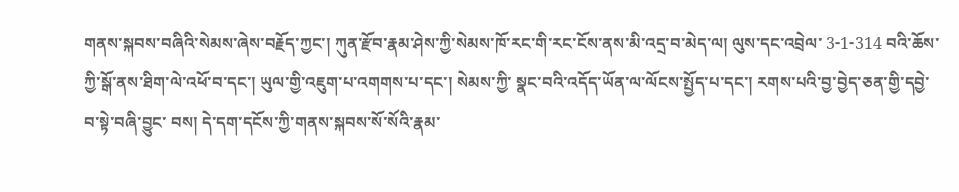གནས་སྐབས་བཞིའི་སེམས་ཞེས་བརྗོད་ཀྱང་། ཀུན་རྫོབ་རྣམ་ཤེས་ཀྱི་སེམས་ཁོ་རང་གི་རང་ངོས་ནས་མི་འདྲ་བ་མེད་ལ། ལུས་དང་འབྲེལ་ 3-1-314 བའི་ཆོས་ཀྱི་སྒོ་ནས་ཐིག་ལེ་འཕོ་བ་དང་། ཡུལ་གྱི་འཇུག་པ་འགགས་པ་དང་། སེམས་ཀྱི་ སྣང་བའི་འདོད་ཡོན་ལ་ལོངས་སྤྱོད་པ་དང་། རགས་པའི་བྱ་བྱེད་ཅན་གྱི་དབྱེ་བ་སྟེ་བཞི་བྱུང་ བས། དེ་དག་དངོས་ཀྱི་གནས་སྐབས་སོ་སོའི་རྣམ་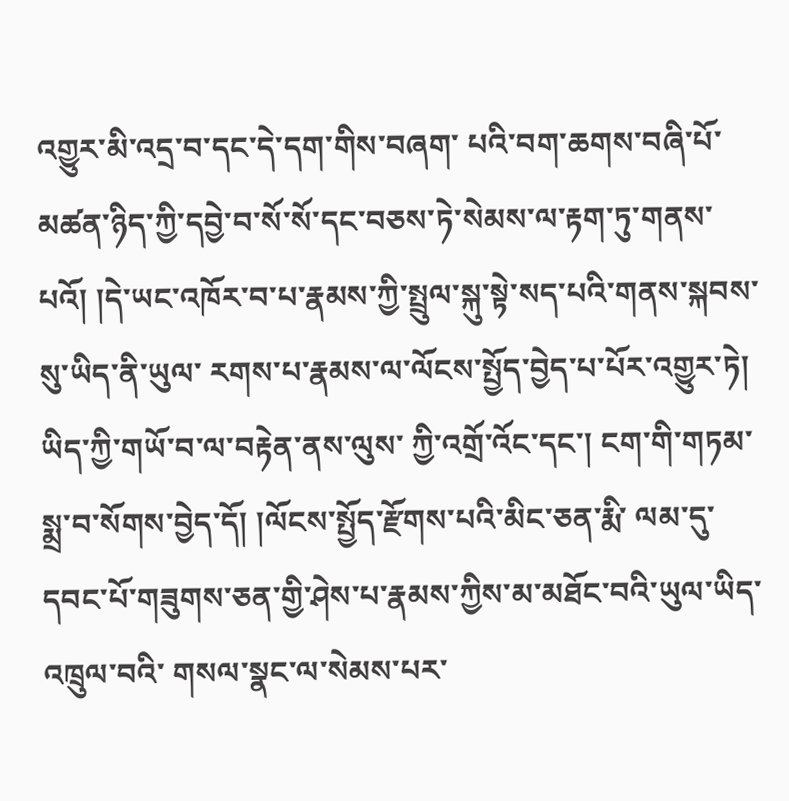འགྱུར་མི་འདྲ་བ་དང་དེ་དག་གིས་བཞག་ པའི་བག་ཆགས་བཞི་པོ་མཚན་ཉིད་ཀྱི་དབྱེ་བ་སོ་སོ་དང་བཅས་ཏེ་སེམས་ལ་རྟག་ཏུ་གནས་ པའོ། །དེ་ཡང་འཁོར་བ་པ་རྣམས་ཀྱི་སྤྲུལ་སྐུ་སྟེ་སད་པའི་གནས་སྐབས་སུ་ཡིད་ནི་ཡུལ་ རགས་པ་རྣམས་ལ་ལོངས་སྤྱོད་བྱེད་པ་པོར་འགྱུར་ཏེ། ཡིད་ཀྱི་གཡོ་བ་ལ་བརྟེན་ནས་ལུས་ ཀྱི་འགྲོ་འོང་དང་། ངག་གི་གཏམ་སྨྲ་བ་སོགས་བྱེད་དོ། །ལོངས་སྤྱོད་རྫོགས་པའི་མིང་ཅན་རྨི་ ལམ་དུ་དབང་པོ་གཟུགས་ཅན་གྱི་ཤེས་པ་རྣམས་ཀྱིས་མ་མཐོང་བའི་ཡུལ་ཡིད་འཁྲུལ་བའི་ གསལ་སྣང་ལ་སེམས་པར་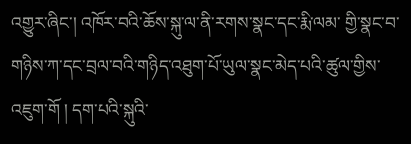འགྱུར་ཞིང་། འཁོར་བའི་ཆོས་སྐུ་ལ་ནི་རགས་སྣང་དང་རྨི་ལམ་ གྱི་སྣང་བ་གཉིས་ཀ་དང་བྲལ་བའི་གཉིད་འཐུག་པོ་ཡུལ་སྣང་མེད་པའི་ཚུལ་གྱིས་འཇུག་གོ ། དག་པའི་སྐུའི་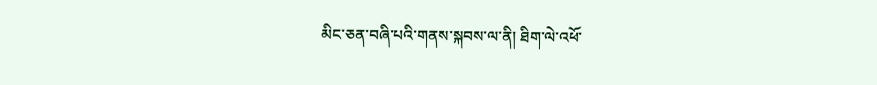མིང་ཅན་བཞི་པའི་གནས་སྐབས་ལ་ནི། ཐིག་ལེ་འཕོ་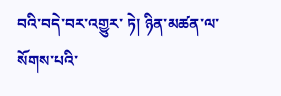བའི་བདེ་བར་འགྱུར་ ཏེ། ཉིན་མཚན་ལ་སོགས་པའི་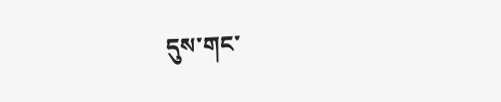དུས་གང་